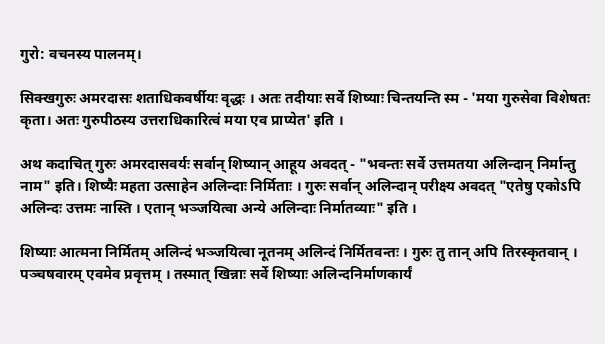गुरो: वचनस्य पालनम्।

सिक्खगुरुः अमरदासः शताधिकवर्षीयः वृद्धः । अतः तदीयाः सर्वे शिष्याः चिन्तयन्ति स्म - 'मया गुरुसेवा विशेषतः कृता। अतः गुरुपीठस्य उत्तराधिकारित्वं मया एव प्राप्येत' इति ।

अथ कदाचित् गुरुः अमरदासवर्यः सर्वान् शिष्यान् आहूय अवदत् - "भवन्तः सर्वे उत्तमतया अलिन्दान् निर्मान्तु नाम" इति। शिष्यैः महता उत्साहेन अलिन्दाः निर्मिताः । गुरुः सर्वान् अलिन्दान् परीक्ष्य अवदत् "एतेषु एकोऽपि अलिन्दः उत्तमः नास्ति । एतान् भञ्जयित्वा अन्ये अलिन्दाः निर्मातव्याः" इति ।

शिष्याः आत्मना निर्मितम् अलिन्दं भञ्जयित्वा नूतनम् अलिन्दं निर्मितवन्तः । गुरुः तु तान् अपि तिरस्कृतवान् । पञ्चषवारम् एवमेव प्रवृत्तम् । तस्मात् खिन्नाः सर्वे शिष्याः अलिन्दनिर्माणकार्यं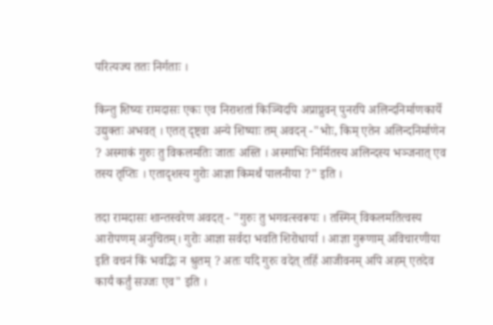परित्यज्य ततः निर्गताः ।

किन्तु शिष्यः रामदासः एकः एव निराशतां किञ्चिदपि अप्राप्नुवन् पुनरपि अलिन्दनिर्माणकार्ये उद्युक्तः अभवत् । एतत् दृष्ट्वा अन्ये शिष्याः तम् अवदन् -"भोः, किम् एतेन अलिन्दनिर्माणेन ? अस्माकं गुरुः तु विकलमतिः जातः अस्ति । अस्माभिः निर्मितस्य अलिन्दस्य भञ्जनात् एव तस्य तृप्तिः । एतादृशस्य गुरोः आज्ञा किमर्थं पालनीया ?" इति ।

तदा रामदासः शान्तस्वरेण अवदत् - "गुरुः तु भगवत्स्वरूपः । तस्मिन् विकलमतित्वस्य आरोपणम् अनुचितम्। गुरोः आज्ञा सर्वदा भवति शिरोधार्या । आज्ञा गुरूणाम् अविचारणीया इति वचनं किं भवद्भिः न श्रुतम् ? अतः यदि गुरुः वदेत् तर्हि आजीवनम् अपि अहम् एतदेव कार्यं कर्तुं सज्जः एव" इति ।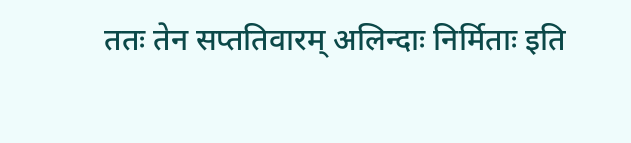ततः तेन सप्ततिवारम् अलिन्दाः निर्मिताः इति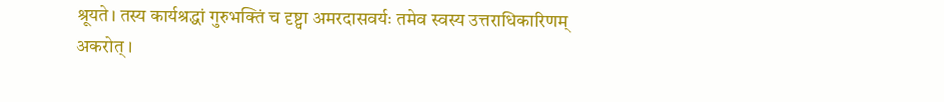श्रूयते। तस्य कार्यश्रद्धां गुरुभक्तिं च दृष्ट्वा अमरदासवर्यः तमेव स्वस्य उत्तराधिकारिणम् अकरोत् ।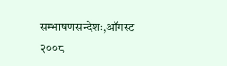सम्भाषणसन्देशः,ऑगस्ट २००८